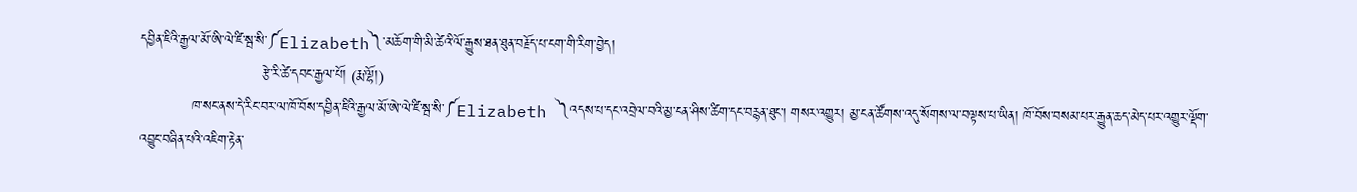དབྱིན་ཇིའི་རྒྱལ་མོ་ཨི་ལེ་ཛི་སྦ་སི་༼Elizabeth༽་མཆོག་གི་མི་ཚེའི་ལོ་རྒྱུས་ཐན་ཐུན་བརྗོད་པ་ངག་གི་རིག་བྱེད།
                          རྩེ་རི་ཚེ་དབང་རྒྱལ་པོ། (རྨ་ལྷོ།)
           ཁ་སང་ནས་དེ་རིང་བར་ལ་ཁོ་བོས་དབྱིན་ཇིའི་རྒྱལ་མོ་ཨེ་ལེ་ཛི་སྦ་སི་༼Elizabeth ༽འདས་པ་དང་འབྲེལ་བའི་མྱ་ངན་ཤིས་ཚིག་དང་བརྙན་ཐུང་། གསར་འགྱུར། མྱ་ངན་ཚོགས་འདུ་སོགས་ལ་བལྟས་པ་ཡིན། ཁོ་བོས་བསམ་པར་རྒྱུན་ཆད་མེད་པར་འགྱུར་ལྡོག་འབྱུང་བཞིན་པའི་འཇིག་རྟེན་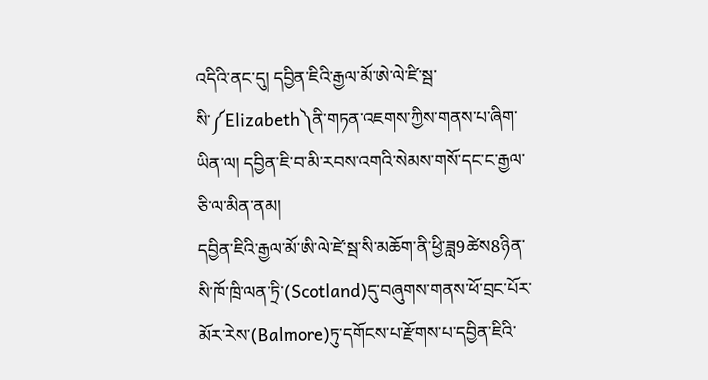འདིའི་ནང་དུ། དབྱིན་ཇིའི་རྒྱལ་མོ་ཨེ་ལེ་ཛི་སྦ་སི་༼Elizabeth༽ནི་གཏན་འཇགས་ཀྱིས་གནས་པ་ཞིག་ཡིན་ལ། དབྱིན་ཇི་བ་མི་རབས་འགའི་སེམས་གསོ་དང་ང་རྒྱལ་ཅི་ལ་མིན་ནམ།
དབྱིན་ཇིའི་རྒྱལ་མོ་ཨི་ལེ་ཛེ་སྦ་སི་མཆོག་ནི་ཕྱི་ཟླ9ཚེས8ཉིན་སི་ཁོ་ཁྲི་ལན་ཏྲི་(Scotland)དུ་བཞུགས་གནས་ཕོ་བྲང་པོར་མོར་རེས་(Balmore)ཏུ་དགོངས་པ་རྫོགས་པ་དབྱིན་ཇིའི་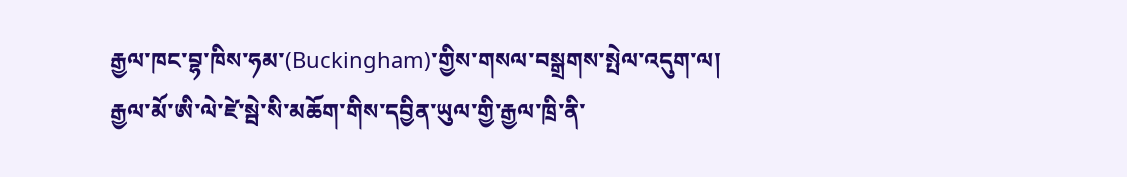རྒྱལ་ཁང་བྷ་ཁིས་ཧམ་(Buckingham)་གྱིས་གསལ་བསྒྲགས་སྤེལ་འདུག་ལ། རྒྱལ་མོ་ཨི་ལེ་ཛེ་སྦེ་སི་མཆོག་གིས་དབྱིན་ཡུལ་གྱི་རྒྱལ་ཁྲི་ནི་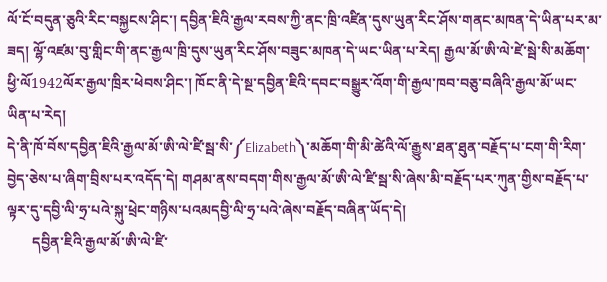ལོ་ངོ་བདུན་ཅུའི་རིང་བསྐྱངས་ཤིང་། དབྱིན་ཇིའི་རྒྱལ་རབས་ཀྱི་ནང་ཁྲི་འཛིན་དུས་ཡུན་རིང་ཤོས་གནང་མཁན་དེ་ཡིན་པར་མ་ཟད། ལྷོ་འཛམ་བུ་གླིང་གི་ནང་རྒྱལ་ཁྲི་དུས་ཡུན་རིང་ཤོས་བཟུང་མཁན་དེ་ཡང་ཡིན་པ་རེད། རྒྱལ་མོ་ཨི་ལེ་ཛེ་སྦེ་སི་མཆོག་ཕྱི་ལོ1942ལོར་རྒྱལ་ཁྲིར་ཕེབས་ཤིང་། ཁོང་ནི་དེ་སྔ་དབྱིན་ཇིའི་དབང་བསྒྱུར་འོག་གི་རྒྱལ་ཁབ་བཅུ་བཞིའི་རྒྱལ་མོ་ཡང་ཡིན་པ་རེད།
དེ་ནི་ཁོ་བོས་དབྱིན་ཇིའི་རྒྱལ་མོ་ཨི་ལེ་ཛི་སྦ་སི་༼Elizabeth༽་མཆོག་གི་མི་ཚེའི་ལོ་རྒྱུས་ཐན་ཐུན་བརྗོད་པ་ངག་གི་རིག་བྱེད་ཅེས་པ་ཞིག་བྲིས་པར་འདོད་དེ། གཤམ་ནས་བདག་གིས་རྒྱལ་མོ་ཨི་ལེ་ཛི་སྦ་སི་ཞེས་མི་བརྗོད་པར་ཀུན་གྱིས་བརྗོད་པ་ལྟར་དུ་དབྱི་ལི་ཧྲ་པའེ་སྐུ་ཕྲེང་གཉིས་པའམདབྱི་ལི་ཧྲ་པའེ་ཞེས་བརྗོད་བཞིན་ཡོད་དེ།
       དབྱིན་ཇིའི་རྒྱལ་མོ་ཨི་ལེ་ཛི་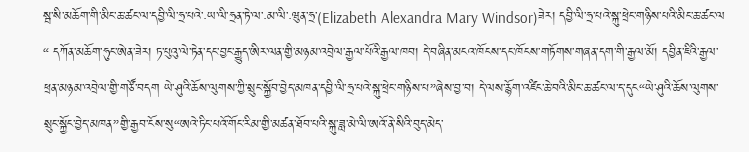སྦ་སི་མཆོག་གི་མིང་ཆ་ཚང་ལ་དབྱི་ལི་ཧྲ་པའེ་·ཡ་ལི་ཧྲན་ཏེ་ལ་·མ་ལི་·ཝུན་ཧྲ་(Elizabeth Alexandra Mary Windsor)ཟེར། དབྱི་ལི་ཧྲ་པའེ་སྐུ་ཕྲེང་གཉིས་པའི་མིང་ཆ་ཚང་ལ “ དཀོན་མཆོག་ཧུང་ཨེན་ཟེར། ཏ་པུའུ་ལེ་ཏེན་དང་བྱང་རྒྱུད་ཨིར་ལན་གྱི་མཉམ་འབྲེལ་རྒྱལ་པོའི་རྒྱལ་ཁབ། དེ་བཞིན་མངའ་ཁོངས་དང་ཁོངས་གཏོགས་གཞན་དག་གི་རྒྱལ་མོ། དབྱིན་ཇིའི་རྒྱལ་ཕྲན་མཉམ་འབྲེལ་གྱི་གཙོ་བདག ཡེ་ཤུའི་ཆོས་ལུགས་ཀྱི་སྲུང་སྐྱོབ་བྱེད་མཁན་དབྱི་ལི་ཧྲ་པའེ་སྐུ་ཕྲེང་གཉིས་པ”ཞེས་བྱ་བ། དེ་ལས་རྙོག་འཛིང་ཆེ་བའི་མིང་ཆ་ཚང་ལ་ད་དུང“ཡེ་ཤུའི་ཆོས་ལུགས་སྲུང་སྐྱོང་བྱེད་མཁན”གྱི་རྒྱབ་ངོས་སུ“ཨའེ་ཏིང་པའོ་གོང་རིམ་གྱི་མཚན་ཐོབ་པའི་སྐུ་ཟླ་མེ་ལི་ཨའོ་ནེ་སིའི་བུད་མེད་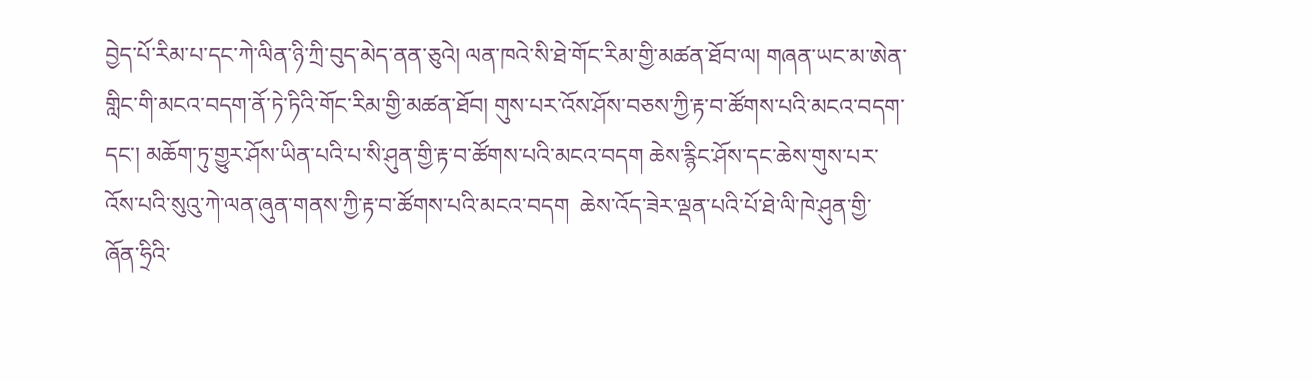བྱེད་པོ་རིམ་པ་དང་ཀེ་ལིན་ཉི་ཀྲི་བུད་མེད་ནན་ཅུའེ། ལན་ཁའེ་སི་ཐེ་གོང་རིམ་གྱི་མཚན་ཐོབ་ལ། གཞན་ཡང་མ་ཨེན་གླིང་གི་མངའ་བདག་ནོ་ཏེ་ཏིའི་གོང་རིམ་གྱི་མཚན་ཐོབ། གུས་པར་འོས་ཤོས་བཅས་ཀྱི་རྟ་བ་ཚོགས་པའི་མངའ་བདག་དང་། མཆོག་ཏུ་གྱུར་ཤོས་ཡིན་པའི་པ་སི་ཤུན་གྱི་རྟ་བ་ཚོགས་པའི་མངའ་བདག ཆེས་རྙིང་ཤོས་དང་ཆེས་གུས་པར་འོས་པའི་སུའུ་ཀེ་ལན་ཞུན་གནས་ཀྱི་རྟ་བ་ཚོགས་པའི་མངའ་བདག  ཆེས་འོད་ཟེར་ལྡན་པའི་པོ་ཐེ་ལི་ཁེ་ཤུན་གྱི་ཞོན་ཧྲིའི་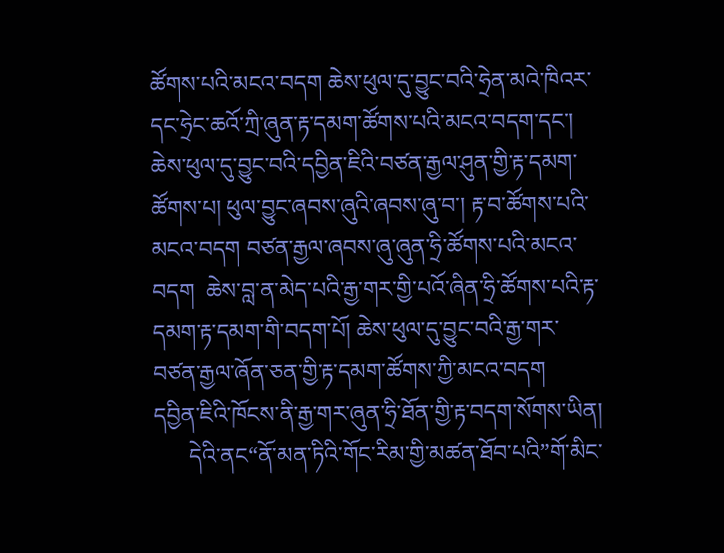ཚོགས་པའི་མངའ་བདག ཆེས་ཕུལ་དུ་བྱུང་བའི་ཧྲེན་མའེ་ཁིའར་དང་ཧྲེང་ཆའོ་ཀྲི་ཞུན་རྟ་དམག་ཚོགས་པའི་མངའ་བདག་དང་། ཆེས་ཕུལ་དུ་བྱུང་བའི་དབྱིན་ཇིའི་བཙན་རྒྱལ་ཤུན་གྱི་རྟ་དམག་ཚོགས་པ། ཕུལ་བྱུང་ཞབས་ཞུའི་ཞབས་ཞུ་བ་། རྟ་བ་ཚོགས་པའི་མངའ་བདག བཙན་རྒྱལ་ཞབས་ཞུ་ཞུན་ཧྲི་ཚོགས་པའི་མངའ་བདག  ཆེས་བླ་ན་མེད་པའི་རྒྱ་གར་གྱི་པའོ་ཞིན་ཧྲི་ཚོགས་པའི་རྟ་དམག་རྟ་དམག་གི་བདག་པོ། ཆེས་ཕུལ་དུ་བྱུང་བའི་རྒྱ་གར་བཙན་རྒྱལ་ཞོན་ཅན་གྱི་རྟ་དམག་ཚོགས་ཀྱི་མངའ་བདག  དབྱིན་ཇིའི་ཁོངས་ནི་རྒྱ་གར་ཞུན་ཧྲི་ཐོན་གྱི་རྟ་བདག་སོགས་ཡིན།
      དེའི་ནང“ནོ་མན་ཏིའི་གོང་རིམ་གྱི་མཚན་ཐོབ་པའི”གོ་མིང་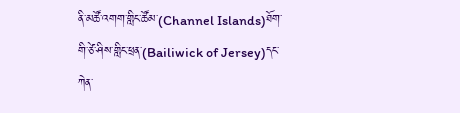ནི་མཚོ་འགག་གླིང་ཚོམ་(Channel Islands)ཐོག་གི་ཙེ་ཤིས་གླིང་ཕྲན་(Bailiwick of Jersey)དང་ཀེན་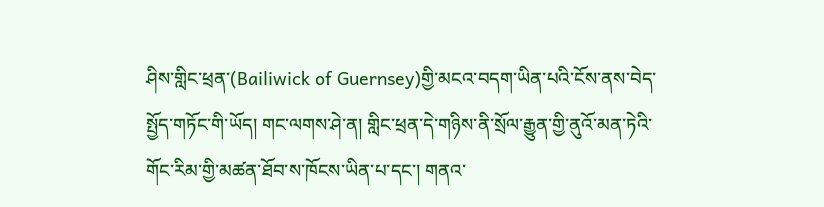ཤིས་གླིང་ཕྲན་(Bailiwick of Guernsey)གྱི་མངའ་བདག་ཡིན་པའི་ངོས་ནས་བེད་སྤྱོད་གཏོང་གི་ཡོད། གང་ལགས་ཤེ་ན། གླིང་ཕྲན་དེ་གཉིས་ནི་སྲོལ་རྒྱུན་གྱི་ནུའོ་མན་ཏེའི་གོང་རིམ་གྱི་མཚན་ཐོབ་ས་ཁོངས་ཡིན་པ་དང་། གནའ་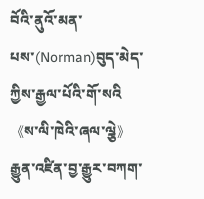བོའི་ནུའོ་མན་པས་(Norman)བུད་མེད་ཀྱིས་རྒྱལ་པོའི་གོ་སའི《ས་ལི་ཁེའི་ཞལ་ལྕེ》རྒྱུན་འཛིན་བྱ་རྒྱུར་བཀག་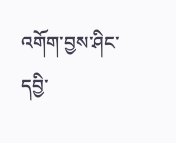འགོག་བྱས་ཤིང་དབྱི་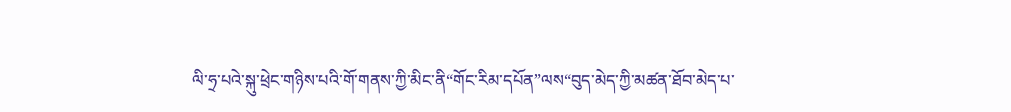ལི་ཧྲ་པའེ་སྐུ་ཕྲེང་གཉིས་པའི་གོ་གནས་ཀྱི་མིང་ནི“གོང་རིམ་དཔོན”ལས“བུད་མེད་ཀྱི་མཚན་ཐོབ་མེད་པ་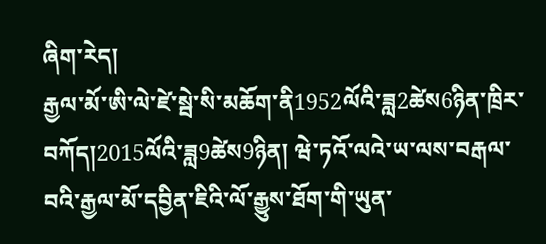ཞིག་རེད།
རྒྱལ་མོ་ཨི་ལེ་ཛེ་སྦེ་སི་མཆོག་ནི1952ལོའི་ཟླ2ཚེས6ཉིན་ཁྲིར་བཀོད།2015ལོའི་ཟླ9ཚེས9ཉིན། ཝེ་ཏའོ་ལའེ་ཡ་ལས་བརྒལ་བའི་རྒྱལ་མོ་དབྱིན་ཇིའི་ལོ་རྒྱུས་ཐོག་གི་ཡུན་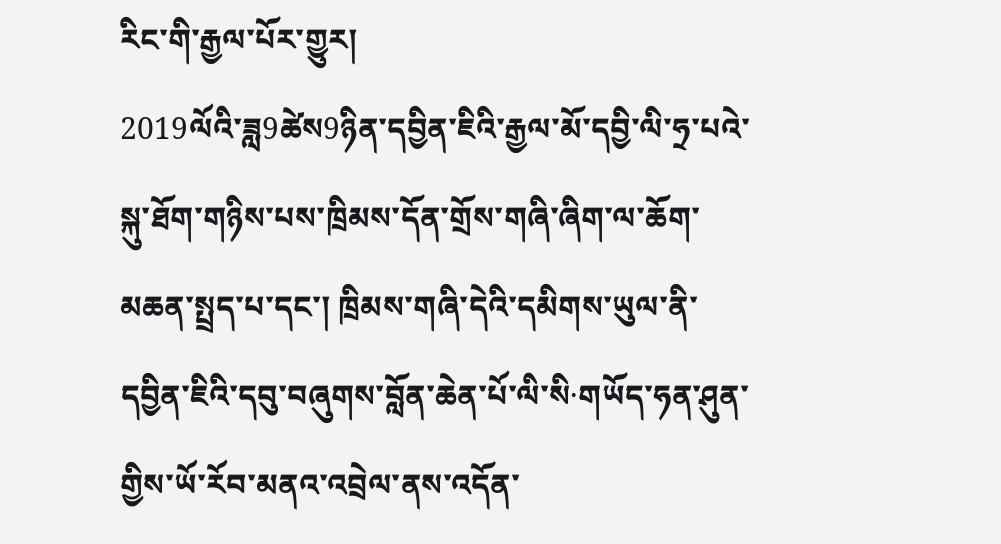རིང་གི་རྒྱལ་པོར་གྱུར།
2019ལོའི་ཟླ9ཚེས9ཉིན་དབྱིན་ཇིའི་རྒྱལ་མོ་དབྱི་ལི་ཧྲ་པའེ་སྐུ་ཐོག་གཉིས་པས་ཁྲིམས་དོན་གྲོས་གཞི་ཞིག་ལ་ཆོག་མཆན་སྤྲད་པ་དང་། ཁྲིམས་གཞི་དེའི་དམིགས་ཡུལ་ནི་དབྱིན་ཇིའི་དབུ་བཞུགས་བློན་ཆེན་པོ་ལི་སི·གཡོད་ཧན་ཤུན་གྱིས་ཡོ་རོབ་མནའ་འབྲེལ་ནས་འདོན་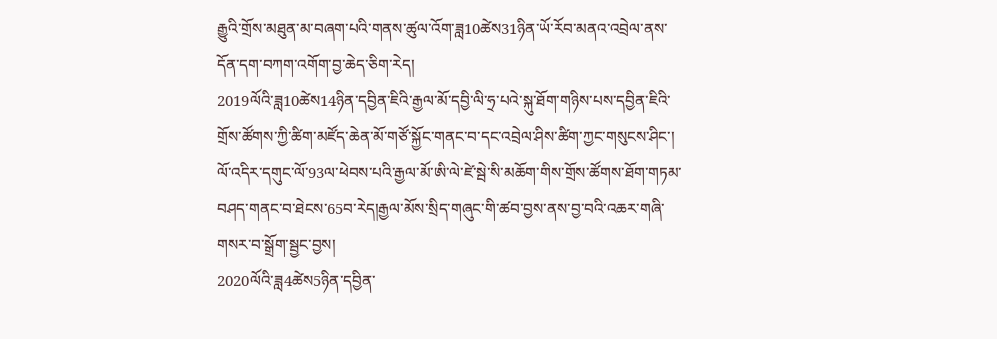རྒྱུའི་གྲོས་མཐུན་མ་བཞག་པའི་གནས་ཚུལ་འོག་ཟླ10ཚེས31ཉིན་ཡོ་རོབ་མནའ་འབྲེལ་ནས་དོན་དག་བཀག་འགོག་བྱ་ཆེད་ཅིག་རེད།
2019ལོའི་ཟླ10ཚེས14ཉིན་དབྱིན་ཇིའི་རྒྱལ་མོ་དབྱི་ལི་ཧྲ་པའེ་སྐུ་ཐོག་གཉིས་པས་དབྱིན་ཇིའི་གྲོས་ཚོགས་ཀྱི་ཚིག་མཛོད་ཆེན་མོ་གཙོ་སྐྱོང་གནང་བ་དང་འབྲེལ་ཤིས་ཚིག་ཀྱང་གསུངས་ཤིང་། ལོ་འདིར་དགུང་ལོ་93ལ་ཕེབས་པའི་རྒྱལ་མོ་ཨི་ལེ་ཛེ་སྦེ་སི་མཆོག་གིས་གྲོས་ཚོགས་ཐོག་གཏམ་བཤད་གནང་བ་ཐེངས་65བ་རེད།རྒྱལ་མོས་སྲིད་གཞུང་གི་ཚབ་བྱས་ནས་བྱ་བའི་འཆར་གཞི་གསར་བ་སྒྲོག་སྦྱང་བྱས།
2020ལོའི་ཟླ4ཚེས5ཉིན་དབྱིན་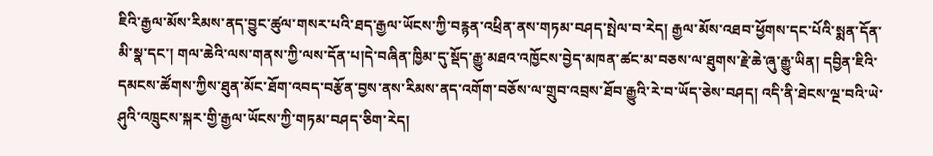ཇིའི་རྒྱལ་མོས་རིམས་ནད་བྱུང་ཚུལ་གསར་པའི་ཐད་རྒྱལ་ཡོངས་ཀྱི་བརྙན་འཕྲིན་ནས་གཏམ་བཤད་སྤེལ་བ་རེད། རྒྱལ་མོས་འཐབ་ཕྱོགས་དང་པོའི་སྨན་དོན་མི་སྣ་དང་། གལ་ཆེའི་ལས་གནས་ཀྱི་ལས་དོན་པ།དེ་བཞིན་ཁྱིམ་དུ་སྡོད་རྒྱུ་མཐའ་འཁྱོངས་བྱེད་མཁན་ཚང་མ་བཅས་ལ་ཐུགས་རྗེ་ཆེ་ཞུ་རྒྱུ་ཡིན། དབྱིན་ཇིའི་དམངས་ཚོགས་ཀྱིས་ཐུན་མོང་ཐོག་འབད་བརྩོན་བྱས་ནས་རིམས་ནད་འགོག་བཅོས་ལ་གྲུབ་འབྲས་ཐོབ་རྒྱུའི་རེ་བ་ཡོད་ཅེས་བཤད། འདི་ནི་ཐེངས་ལྔ་བའི་ཡེ་ཤུའི་འཁྲུངས་སྐར་གྱི་རྒྱལ་ཡོངས་ཀྱི་གཏམ་བཤད་ཅིག་རེད།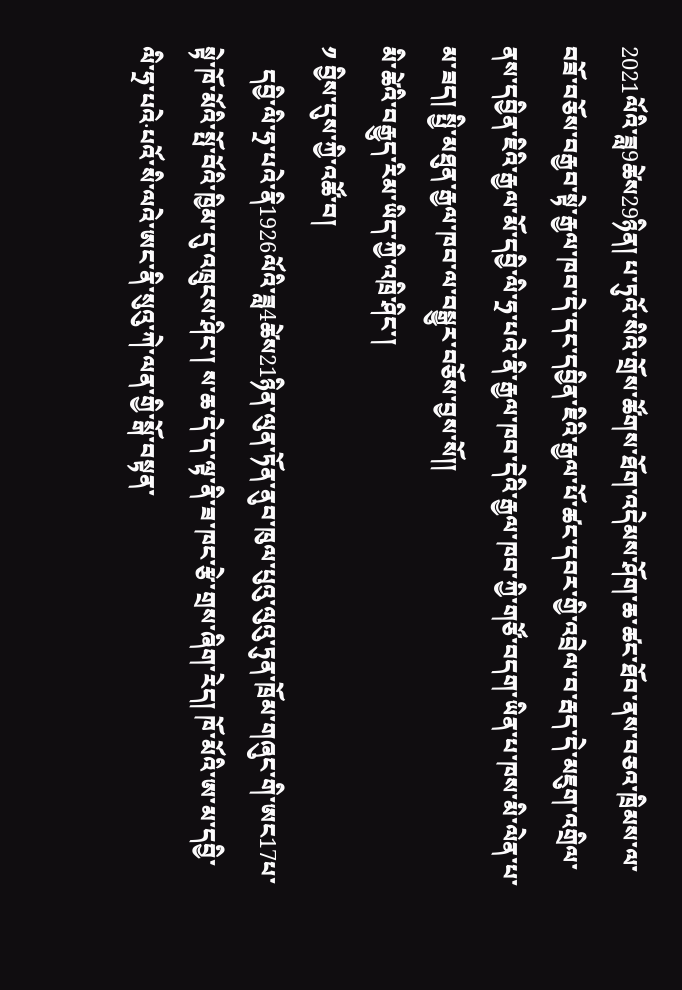2021ལོའི་ཟླ9ཚེས29ཉིན། པ་ཏུའོ་སིའི་གྲོས་ཚོགས་ཐོག་འདེམས་ཤོག་ཆ་ཚང་ཐོབ་ནས་བཅའ་ཁྲིམས་ལ་བཟོ་བཅོས་བརྒྱབ་སྟེ་རྒྱལ་ཁབ་དེ་དང་དབྱིན་ཇིའི་རྒྱལ་པོ་ཚང་དབར་གྱི་འབྲེལ་བ་རྦད་དེ་མཇུག་འགྲིལ་ནས་དབྱིན་ཇིའི་རྒྱལ་མོ་དབྱི་ལི་ཧྲ་པའེ་ནི་རྒྱལ་ཁབ་དེའི་རྒྱལ་ཁབ་ཀྱི་གཙོ་བདག་ཡིན་པ་ཁས་མི་ལེན་པ་མ་ཟད། སྤྱི་མཐུན་རྒྱལ་ཁབ་ལ་བསྒྱུར་བཅོས་བྱས་སོ།།
མི་ཚེའི་བརྒྱུད་རིམ་ཡིད་ཀྱི་འཁྲི་ཤིང་།
༡ བྱིས་དུས་ཀྱི་འཚོ་བ།
    དབྱི་ལི་ཧྲ་པའེ་ནི1926ལོའི་ཟླ4ཚེས21ཉིན་ལུན་ཏོན་ནུབ་ཁུལ་པུའུ་ལུའུ་ཏུན་ཁྲོམ་གཞུང་གི་ཨང17པ་སྟེ་ཁོ་མོའི་སྤོ་བོའི་ཁྱིམ་དུ་འཁྲུངས་ཤིང་། ས་ཆ་དེ་ད་ལྟ་ནི་ཟ་ཁང་རྩེ་གྲས་ཞིག་རེད། ཁོ་མོའི་ཨ་མ་དབྱི་ལི་ཧྲ་པའེ·པའོ་སི་ལའེ་ཨང་ནི་སུའུ་ཀེ་ལན་གྱི་སྒོ་བསྟན་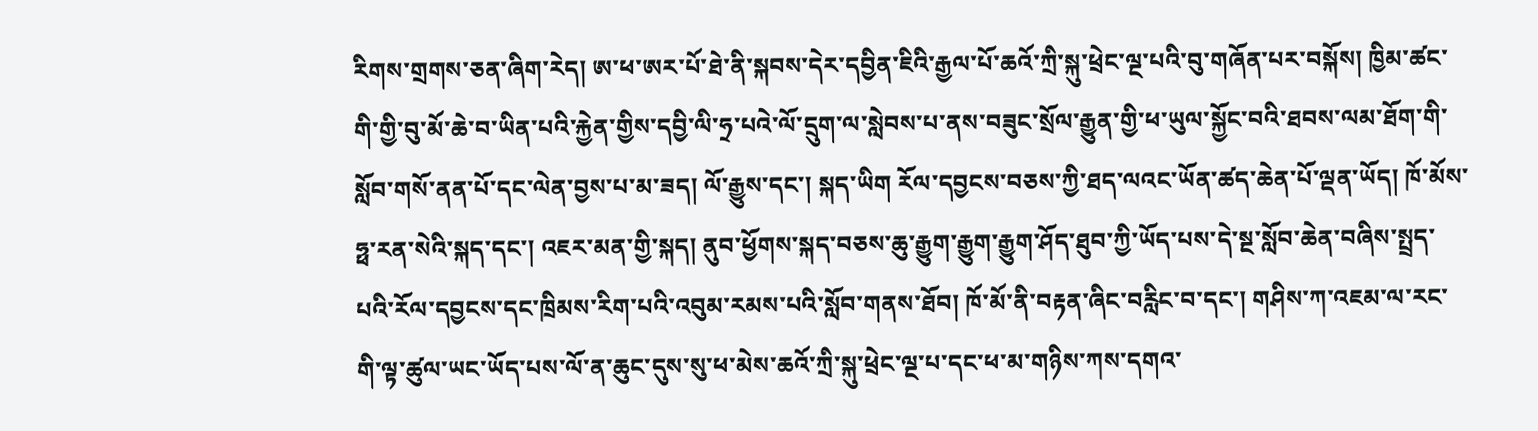རིགས་གྲགས་ཅན་ཞིག་རེད། ཨ་ཕ་ཨར་པོ་ཐེ་ནི་སྐབས་དེར་དབྱིན་ཇིའི་རྒྱལ་པོ་ཆའོ་ཀྲི་སྐུ་ཕྲེང་ལྔ་པའི་བུ་གཞོན་པར་བསྐོས། ཁྱིམ་ཚང་གི་གྱི་བུ་མོ་ཆེ་བ་ཡིན་པའི་རྐྱེན་གྱིས་དབྱི་ལི་ཧྲ་པའེ་ལོ་དྲུག་ལ་སླེབས་པ་ནས་བཟུང་སྲོལ་རྒྱུན་གྱི་ཕ་ཡུལ་སྐྱོང་བའི་ཐབས་ལམ་ཐོག་གི་སློབ་གསོ་ནན་པོ་དང་ལེན་བྱས་པ་མ་ཟད། ལོ་རྒྱུས་དང་། སྐད་ཡིག རོལ་དབྱངས་བཅས་ཀྱི་ཐད་ལའང་ཡོན་ཚད་ཆེན་པོ་ལྡན་ཡོད། ཁོ་མོས་ཧྥ་རན་སེའི་སྐད་དང་། འཇར་མན་གྱི་སྐད། ནུབ་ཕྱོགས་སྐད་བཅས་ཆུ་རྒྱུག་རྒྱུག་རྒྱུག་ཤོད་ཐུབ་ཀྱི་ཡོད་པས་དེ་སྔ་སློབ་ཆེན་བཞིས་སྤྲད་པའི་རོལ་དབྱངས་དང་ཁྲིམས་རིག་པའི་འབུམ་རམས་པའི་སློབ་གནས་ཐོབ། ཁོ་མོ་ནི་བརྟན་ཞིང་བརླིང་བ་དང་། གཤིས་ཀ་འཇམ་ལ་རང་གི་ལྟ་ཚུལ་ཡང་ཡོད་པས་ལོ་ན་ཆུང་དུས་སུ་ཕ་མེས་ཆའོ་ཀྲི་སྐུ་ཕྲེང་ལྔ་པ་དང་ཕ་མ་གཉིས་ཀས་དགའ་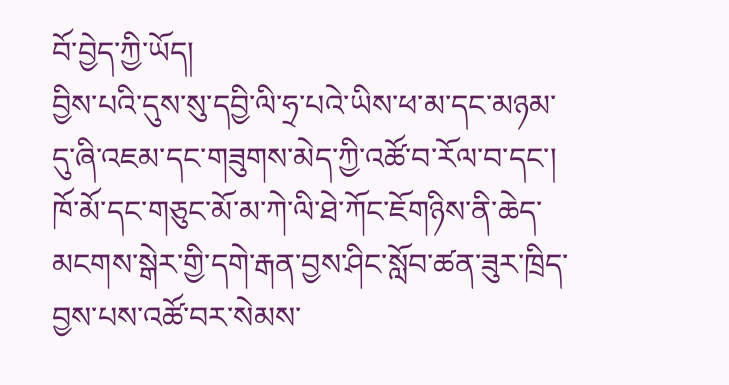བོ་བྱེད་ཀྱི་ཡོད།
བྱིས་པའི་དུས་སུ་དབྱི་ལི་ཧྲ་པའེ་ཡིས་ཕ་མ་དང་མཉམ་དུ་ཞི་འཇམ་དང་གཟུགས་མེད་ཀྱི་འཚོ་བ་རོལ་བ་དང་། ཁོ་མོ་དང་གཅུང་མོ་མ་ཀེ་ལི་ཐེ་ཀོང་ཇོགཉིས་ནི་ཆེད་མངགས་སྒེར་གྱི་དགེ་རྒན་བྱས་ཤིང་སློབ་ཚན་ཟུར་ཁྲིད་བྱས་པས་འཚོ་བར་སེམས་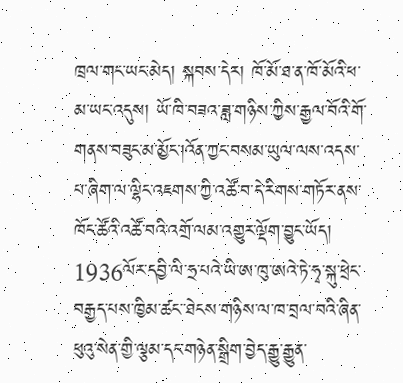ཁྲལ་གང་ཡང་མེད། སྐབས་དེར། ཁོ་མོ་ཐ་ན་ཁོ་མོའི་ཕ་མ་ཡང་འདུས། ཡོ་ཁི་བཟའ་ཟླ་གཉིས་ཀྱིས་རྒྱལ་བོའི་གོ་གནས་བཟུང་མ་མྱོང་།འོན་ཀྱང་བསམ་ཡུལ་ལས་འདས་པ་ཞིག་ལ་ལྷིང་འཇགས་ཀྱི་འཚོ་བ་དེ་རིགས་གཏོར་ནས་ཁོང་ཚོའི་འཚོ་བའི་འགྲོ་ལམ་འགྱུར་ལྡོག་བྱུང་ཡོད། 1936ལོར་དབྱི་ལི་ཧྲ་པའེ་ཡི་ཨ་ཁུ་ཨའེ་ཏེ་ཧྭ་སྐུ་ཕྲེང་བརྒྱད་པས་ཁྱིམ་ཚང་་ཐེངས་གཉིས་ལ་ཁ་བྲལ་བའི་ཞིན་ཕུའུ་སེན་གྱི་ལྕམ་དང་གཉེན་སྒྲིག་བྱེད་རྒྱུ་རྒྱུན་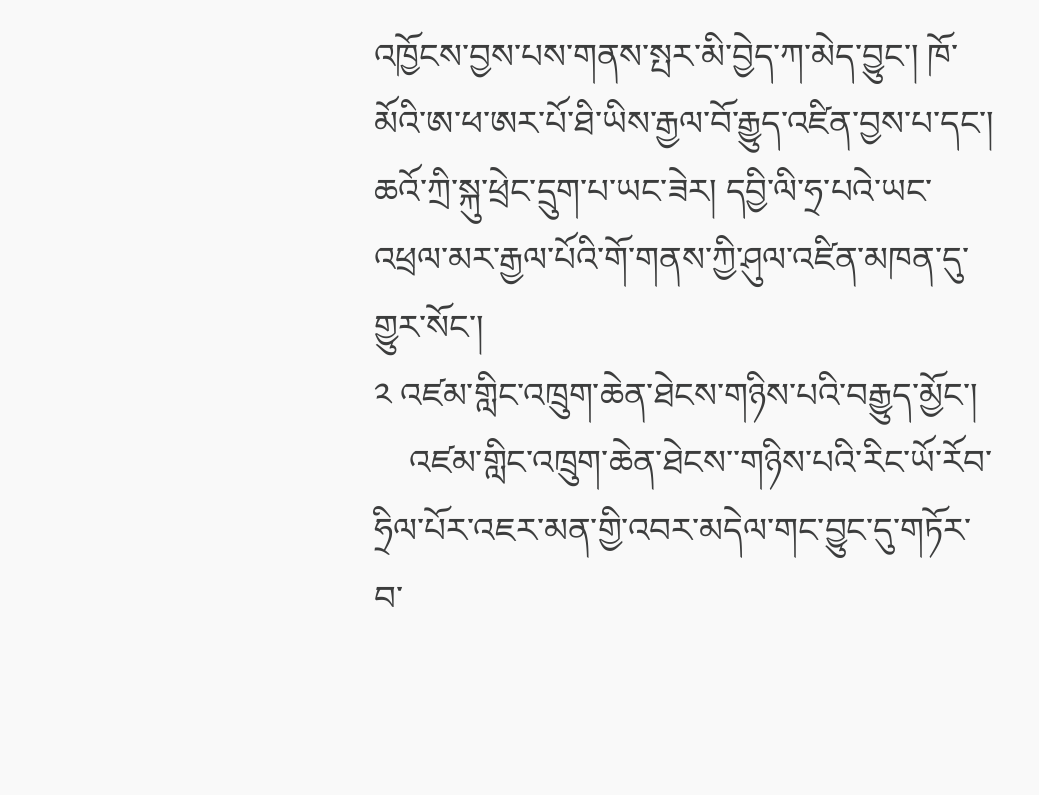འཁྱོངས་བྱས་པས་གནས་སྤར་མི་བྱེད་ཀ་མེད་བྱུང་། ཁོ་མོའི་ཨ་ཕ་ཨར་པོ་ཐི་ཡིས་རྒྱལ་བོ་རྒྱུད་འཛིན་བྱས་པ་དང་། ཆའོ་ཀྲི་སྐུ་ཕྲེང་དྲུག་པ་ཡང་ཟེར། དབྱི་ལི་ཧྲ་པའེ་ཡང་འཕྲལ་མར་རྒྱལ་པོའི་གོ་གནས་ཀྱི་ཤུལ་འཛིན་མཁན་དུ་གྱུར་སོང་།
༢ འཛམ་གླིང་འཁྲུག་ཆེན་ཐེངས་གཉིས་པའི་བརྒྱུད་མྱོང་།
    འཛམ་གླིང་འཁྲུག་ཆེན་ཐེངས་་གཉིས་པའི་རིང་ཡོ་རོབ་ཧྲིལ་པོར་འཇར་མན་གྱི་འབར་མདེལ་གང་བྱུང་དུ་གཏོར་བ་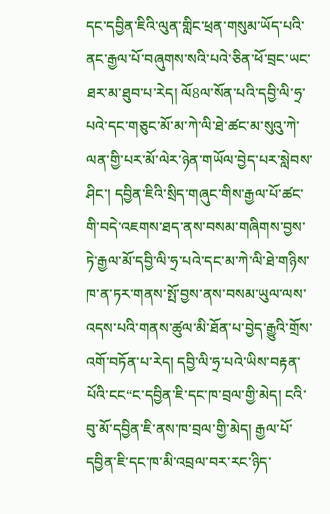དང་དབྱིན་ཇིའི་ལུན་གླིང་ཕྲན་གསུམ་ཡོད་པའི་ནང་རྒྱལ་པོ་བཞུགས་སའི་པའེ་ཅིན་ཕོ་བྲང་ཡང་ཐར་མ་ཐུབ་པ་རེད། ལོ8ལ་སོན་པའི་དབྱི་ལི་ཧྲ་པའེ་དང་གཅུང་མོ་མ་ཀེ་ལི་ཐེ་ཚང་མ་སུའུ་ཀེ་ལན་གྱི་པར་མོ་ལེར་ཉེན་གཡོལ་བྱེད་པར་སླེབས་ཤིང་། དབྱིན་ཇིའི་སྲིད་གཞུང་གིས་རྒྱལ་པོ་ཚང་གི་བདེ་འཇགས་ཐད་ནས་བསམ་གཞིགས་བྱས་ཏེ་རྒྱལ་མོ་དབྱི་ལི་ཧྲ་པའེ་དང་མ་ཀེ་ལི་ཐེ་གཉིས་ཁ་ན་ཏར་གནས་སྤོ་བྱས་ནས་བསམ་ཡུལ་ལས་འདས་པའི་གནས་ཚུལ་མི་ཐོན་པ་བྱེད་རྒྱུའི་གྲོས་འགོ་བཏོན་པ་རེད། དབྱི་ལི་ཧྲ་པའེ་ཡིས་བརྟན་པོའི་ངང“ང་དབྱིན་ཇི་དང་ཁ་བྲལ་གྱི་མེད། ངའི་བུ་མོ་དབྱིན་ཇི་ནས་ཁ་བྲལ་གྱི་མེད། རྒྱལ་པོ་དབྱིན་ཇི་དང་ཁ་མི་འབྲལ་བར་རང་ཉིད་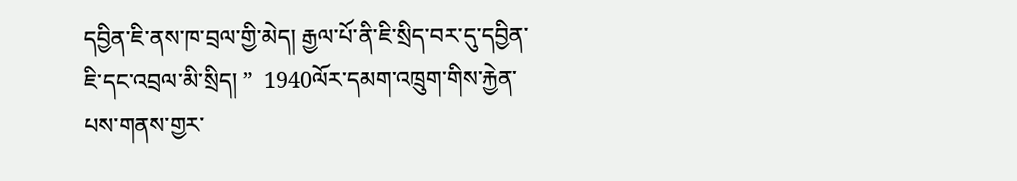དབྱིན་ཇི་ནས་ཁ་བྲལ་གྱི་མེད། རྒྱལ་པོ་ནི་ཇི་སྲིད་བར་དུ་དབྱིན་ཇི་དང་འབྲལ་མི་སྲིད། ”  1940ལོར་དམག་འཁྲུག་གིས་རྐྱེན་པས་གནས་གྱར་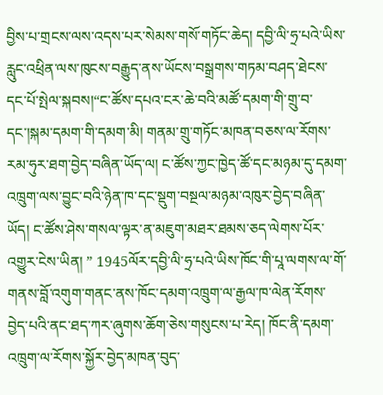བྱིས་པ་གྲངས་ལས་འདས་པར་སེམས་གསོ་གཏོང་ཆེད། དབྱི་ལི་ཧྲ་པའེ་ཡིས་རླུང་འཕྲིན་ལས་ཁུངས་བརྒྱུད་ནས་ཡོངས་བསྒྲགས་གཏམ་བཤད་ཐེངས་དང་པོ་སྤེལ་སྐབས།“ང་ཚོས་དཔའ་ངར་ཆེ་བའི་མཚོ་དམག་གི་གྲུ་བ་དང་།སྐམ་དམག་གི་དམག་མི། གནམ་གྲུ་གཏོང་མཁན་བཅས་ལ་རོགས་རམ་ཧུར་ཐག་བྱེད་བཞིན་ཡོད་ལ། ང་ཚོས་ཀྱང་ཁྱེད་ཚོ་དང་མཉམ་དུ་དམག་འཁྲུག་ལས་བྱུང་བའི་ཉེན་ཁ་དང་སྡུག་བསྔལ་མཉམ་འཁུར་བྱེད་བཞིན་ཡོད། ང་ཚོས་ཤེས་གསལ་ལྟར་ན་མཇུག་མཐར་ཐམས་ཅད་ལེགས་པོར་འགྱུར་ངེས་ཡིན། ” 1945ལོར་དབྱི་ལི་ཧྲ་པའེ་ཡིས་ཁོང་གི་པཱ་ལགས་ལ་གོ་གནས་བློ་འགུག་གནང་ནས་ཁོང་དམག་འཁྲུག་ལ་རྒྱལ་ཁ་ལེན་རོགས་བྱེད་པའི་ནང་ཐད་ཀར་ཞུགས་ཆོག་ཅེས་གསུངས་པ་རེད། ཁོང་ནི་དམག་འཁྲུག་ལ་རོགས་སྐྱོར་བྱེད་མཁན་བུད་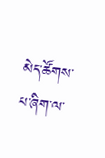མེད་ཚོགས་པ་ཞིག་ལ་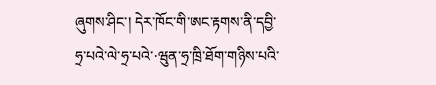ཞུགས་ཤིང་། དེར་ཁོང་གི་ཨང་རྟགས་ནི་དབྱི་ཧྲ་པའེ་ལེ་ཧྲ་པའེ་·ཝུན་ཧྲ་ཁྲི་ཐོག་གཉིས་པའི་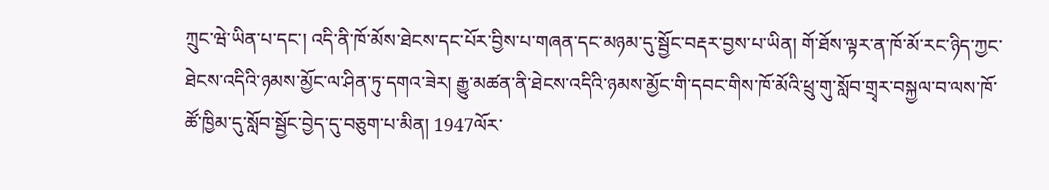ཀྲུང་ཝེ་ཡིན་པ་དང་། འདི་ནི་ཁོ་མོས་ཐེངས་དང་པོར་བྱིས་པ་གཞན་དང་མཉམ་དུ་སྦྱོང་བརྡར་བྱས་པ་ཡིན། གོ་ཐོས་ལྟར་ན་ཁོ་མོ་རང་ཉིད་ཀྱང་ཐེངས་འདིའི་ཉམས་མྱོང་ལ་ཤིན་ཏུ་དགའ་ཟེར། རྒྱུ་མཚན་ནི་ཐེངས་འདིའི་ཉམས་མྱོང་གི་དབང་གིས་ཁོ་མོའི་ཕྲུ་གུ་སློབ་གྲྭར་བསྐྱལ་བ་ལས་ཁོ་ཚོ་ཁྱིམ་དུ་སློབ་སྦྱོང་བྱེད་དུ་བཅུག་པ་མིན། 1947ལོར་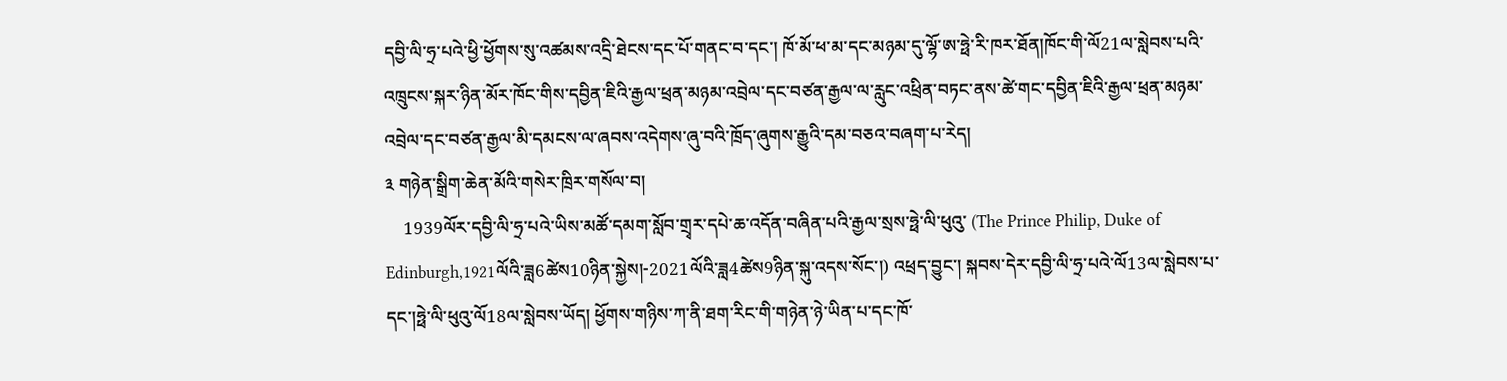དབྱི་ལི་ཧྲ་པའེ་ཕྱི་ཕྱོགས་སུ་འཚམས་འདྲི་ཐེངས་དང་པོ་གནང་བ་དང་། ཁོ་མོ་ཕ་མ་དང་མཉམ་དུ་ལྷོ་ཨ་ཧྥེ་རི་ཁར་ཐོན།ཁོང་གི་ལོ21ལ་སླེབས་པའི་འཁྲུངས་སྐར་ཉིན་མོར་ཁོང་གིས་དབྱིན་ཇིའི་རྒྱལ་ཕྲན་མཉམ་འབྲེལ་དང་བཙན་རྒྱལ་ལ་རླུང་འཕྲིན་བཏང་ནས་ཚེ་གང་དབྱིན་ཇིའི་རྒྱལ་ཕྲན་མཉམ་འབྲེལ་དང་བཙན་རྒྱལ་མི་དམངས་ལ་ཞབས་འདེགས་ཞུ་བའི་ཁྲོད་ཞུགས་རྒྱུའི་དམ་བཅའ་བཞག་པ་རེད།
༣ གཉེན་སྒྲིག་ཆེན་མོའི་གསེར་ཁྲིར་གསོལ་བ།
    1939ལོར་དབྱི་ལི་ཧྲ་པའེ་ཡིས་མཚོ་དམག་སློབ་གྲྭར་དཔེ་ཆ་འདོན་བཞིན་པའི་རྒྱལ་སྲས་ཧྥེ་ལི་ཕུའུ་ (The Prince Philip, Duke of Edinburgh,1921ལོའི་ཟླ6ཚེས10ཉིན་སྐྱེས།-2021ལོའི་ཟླ4ཚེས9ཉིན་སྐུ་འདས་སོང་།) འཕྲད་བྱུང་། སྐབས་དེར་དབྱི་ལི་ཧྲ་པའེ་ལོ13ལ་སླེབས་པ་དང་།ཧྥེ་ལི་ཕུའུ་ལོ18ལ་སླེབས་ཡོད། ཕྱོགས་གཉིས་ཀ་ནི་ཐག་རིང་གི་གཉེན་ཉེ་ཡིན་པ་དང་ཁོ་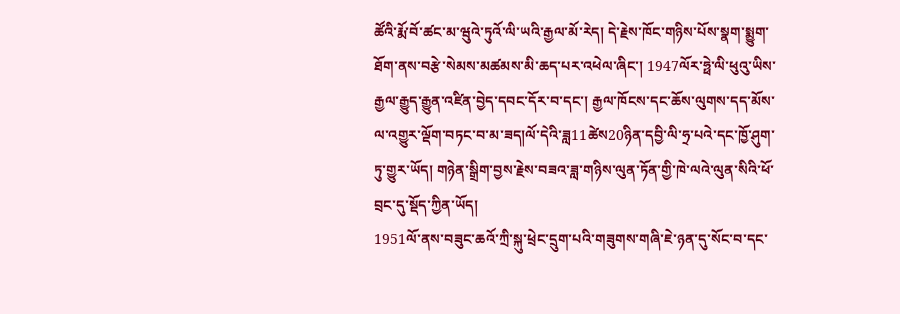ཚོའི་རྨོ་བོ་ཚང་མ་ཝུའེ་ཏུའོ་ལི་ཡའི་རྒྱལ་མོ་རེད། དེ་རྗེས་ཁོང་གཉིས་པོས་སྣག་སྨྱུག་ཐོག་ནས་བརྩེ་སེམས་མཚམས་མི་ཆད་པར་འཕེལ་ཞིང་། 1947ལོར་ཧྥེ་ལི་ཕུའུ་ཡིས་རྒྱལ་རྒྱུད་རྒྱུན་འཛིན་བྱེད་དབང་དོར་བ་དང་། རྒྱལ་ཁོངས་དང་ཆོས་ལུགས་དད་མོས་ལ་འགྱུར་ལྡོག་བཏང་བ་མ་ཟད།ལོ་དེའི་ཟླ11ཚེས20ཉིན་དབྱི་ལི་ཧྲ་པའེ་དང་ཁྱོ་ཤུག་ཏུ་གྱུར་ཡོད། གཉེན་སྒྲིག་བྱས་རྗེས་བཟའ་ཟླ་གཉིས་ལུན་ཏོན་གྱི་ཁེ་ལའེ་ལུན་སིའི་ཕོ་བྲང་དུ་སྡོད་ཀྱིན་ཡོད།
1951ལོ་ནས་བཟུང་ཆའོ་ཀྲི་སྐུ་ཕྲེང་དྲུག་པའི་གཟུགས་གཞི་ཇེ་ཉན་དུ་སོང་བ་དང་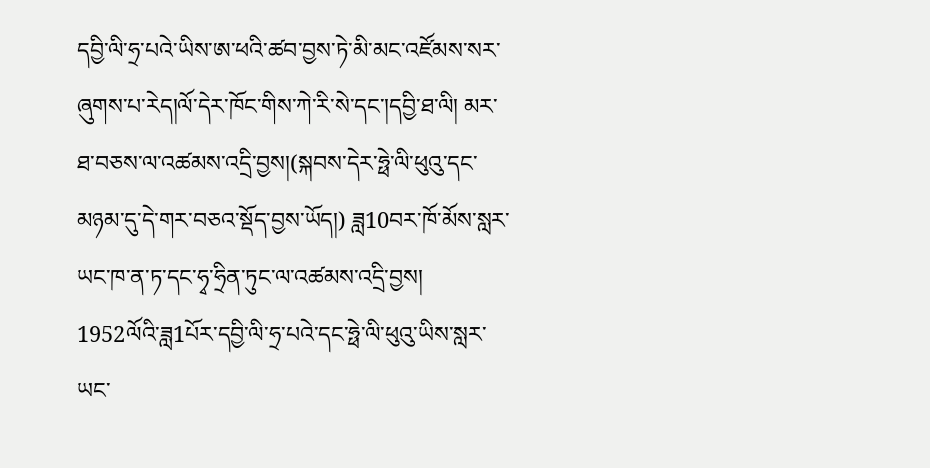དབྱི་ལི་ཧྲ་པའེ་ཡིས་ཨ་ཕའི་ཚབ་བྱས་ཏེ་མི་མང་འཛོམས་སར་ཞུགས་པ་རེད།ལོ་དེར་ཁོང་གིས་ཀེ་རི་སེ་དང་།དབྱི་ཐ་ལི། མར་ཐ་བཅས་ལ་འཚམས་འདྲི་བྱས།(སྐབས་དེར་ཧྥེ་ལི་ཕུའུ་དང་མཉམ་དུ་དེ་གར་བཅའ་སྡོད་བྱས་ཡོད།) ཟླ10བར་ཁོ་མོས་སླར་ཡང་ཁ་ན་ཏ་དང་ཧྭ་ཧྲིན་ཏུང་ལ་འཚམས་འདྲི་བྱས།
1952ལོའི་ཟླ1པོར་དབྱི་ལི་ཧྲ་པའེ་དང་ཧྥེ་ལི་ཕུའུ་ཡིས་སླར་ཡང་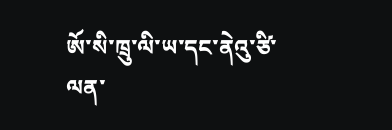ཨོ་སི་ཁྲུ་ལི་ཡ་དང་ནེའུ་ཙི་ལན་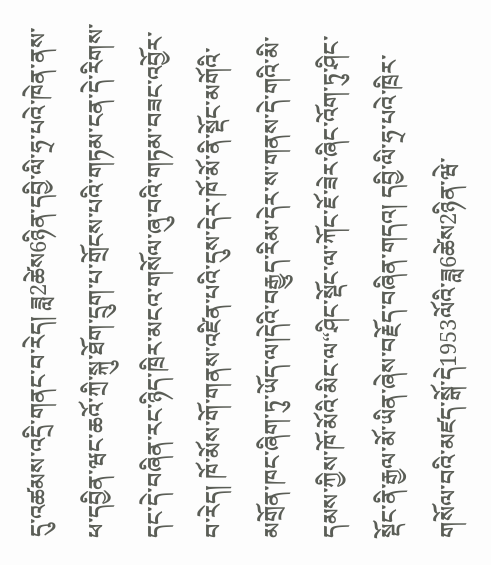དུ་འཚམས་འདྲི་གནང་བ་རེད། ཟླ2ཚེས6ཉིན་དབྱི་ལི་ཧྲ་པའེ་ཁེན་ནས་ཕ་དབྱིན་ཝང་ཆའོ་ཀྲི་སྐུ་ཐོག་དྲུག་པ་གྲོངས་པའི་གཏམ་ངན་དེ་རིགས་དང་དེ་བཞིན་རང་ཉིད་ཁྲིར་མངའ་གསོལ་ཞུ་བའི་གཏམ་བཟང་འབྱོར་བ་རེད། ཁོ་མོས་གོ་གནས་འཛིན་པའི་དུས་དེར་ཁོ་མོ་ནི་སྡོང་མགོའི་མགྲོན་ཁང་ཞིག་ཏུ་ཡོད་ལ།དེའི་བརྒྱུད་རིམ་དེར་ས་གནས་དེ་གའི་མི་དམས་ཀྱིས་ཁོ་མོའི་མིང་ལ“ཤིང་སྡོང་ལ་ཀོང་ཇོ་ཟེར་ཞིང་འོག་ཏུ་ཤིང་སྡོང་ནི་རྒྱལ་མོ་ཡིན་ཞེས་བརྗོད་བཞིན་གདའ། དབྱི་ལི་ཧྲ་པའེ་ཁྲིར་གསོལ་བའི་མཛད་སྒོ་དེ1953ལོའི་ཟླ6ཚེས2ཉིན་ཝེ་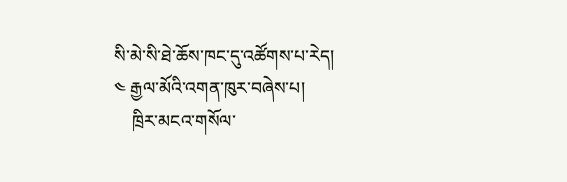སི་མེ་སི་ཐེ་ཆོས་ཁང་དུ་འཚོགས་པ་རེད།
༤ རྒྱལ་མོའི་འགན་ཁུར་བཞེས་པ།
    ཁྲིར་མངའ་གསོལ་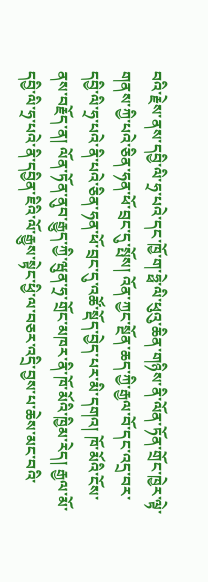བའི་རྗེས་ནས་དབྱི་ལི་ཧྲ་པའེ་དང་ཁྱོ་ག་ཧྥེ་ལི་ཕུའུ་ཆིན་གཉིས་ནི་ལོན་ཏོན་གྲོང་ཁྱེར་ལྟེ་གནས་ཀྱི་པའེ་ཅིན་ཧན་ཕོ་བྲང་དུ་སྤོས། འོན་ཀྱང་སྔོན་ཆད་ཀྱི་རྒྱལ་བོ་དང་འདྲ་བར་དབྱི་ལི་ཧྲ་པའེ་ནི་པའེ་ཅིན་ཧན་ཕོ་བྲང་དུ་འཚོ་སྡོད་བྱེད་པར་མི་དགའ། ཁོ་མོའི་ངོས་ནས་བརྗོད་ན། ལོན་ཏོན་ནུབ་རྒྱུད་ཀྱི་ཝུན་ཧྲ་གྲོང་མཁར་ནི་ཁོ་མོའི་ཁྱིམ་རེད། རྒྱལ་མོ་དབྱི་ལི་ཧྲ་པའེ་ནི་དབྱིན་ཇིའི་ལོ་རྒྱུས་སྟེང་ཕྱི་ལ་བཅར་འདྲི་བྱས་པ་ཆེས་མང་བའི་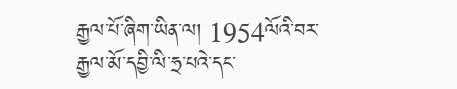རྒྱལ་པོ་ཞིག་ཡིན་ལ། 1954ལོའི་བར་རྒྱལ་མོ་དབྱི་ལི་ཧྲ་པའེ་དང་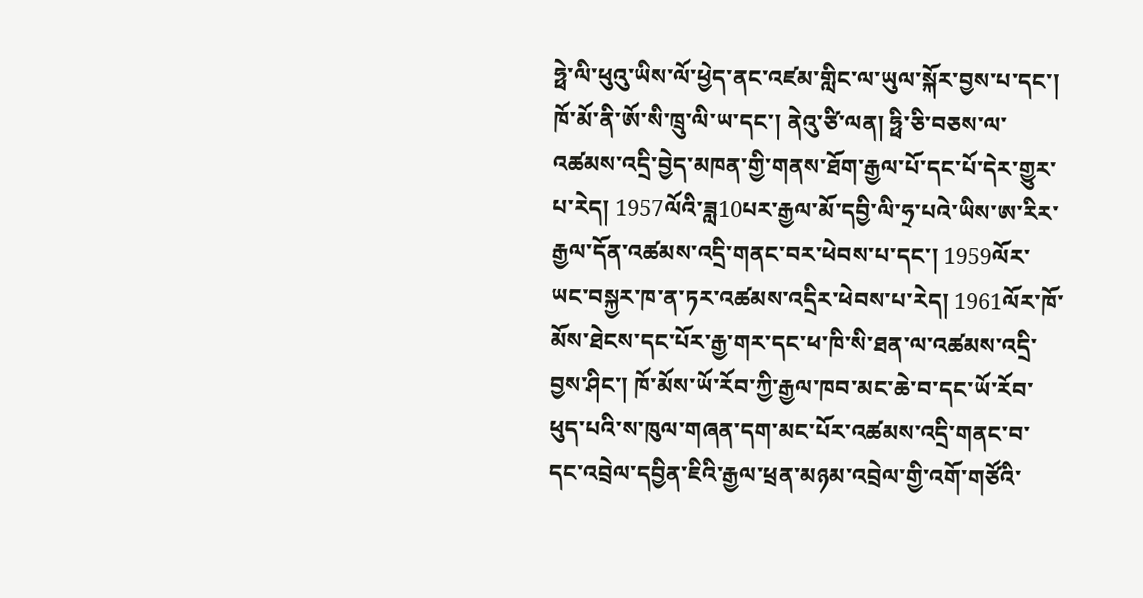ཧྥེ་ལི་ཕུའུ་ཡིས་ལོ་ཕྱེད་ནང་འཛམ་གླིང་ལ་ཡུལ་སྐོར་བྱས་པ་དང་། ཁོ་མོ་ནི་ཨོ་སི་ཁྲུ་ལི་ཡ་དང་། ནེའུ་ཙི་ལན། ཧྥི་ཅི་བཅས་ལ་འཚམས་འདྲི་བྱེད་མཁན་གྱི་གནས་ཐོག་རྒྱལ་པོ་དང་པོ་དེར་གྱུར་པ་རེད། 1957ལོའི་ཟླ10པར་རྒྱལ་མོ་དབྱི་ལི་ཧྲ་པའེ་ཡིས་ཨ་རིར་རྒྱལ་དོན་འཚམས་འདྲི་གནང་བར་ཕེབས་པ་དང་། 1959ལོར་ཡང་བསྐྱར་ཁ་ན་ཏར་འཚམས་འདྲིར་ཕེབས་པ་རེད། 1961ལོར་ཁོ་མོས་ཐེངས་དང་པོར་རྒྱ་གར་དང་ཕ་ཁི་སི་ཐན་ལ་འཚམས་འདྲི་བྱས་ཤིང་། ཁོ་མོས་ཡོ་རོབ་ཀྱི་རྒྱལ་ཁབ་མང་ཆེ་བ་དང་ཡོ་རོབ་ཕུད་པའི་ས་ཁུལ་གཞན་དག་མང་པོར་འཚམས་འདྲི་གནང་བ་དང་འབྲེལ་དབྱིན་ཇིའི་རྒྱལ་ཕྲན་མཉམ་འབྲེལ་གྱི་འགོ་གཙོའི་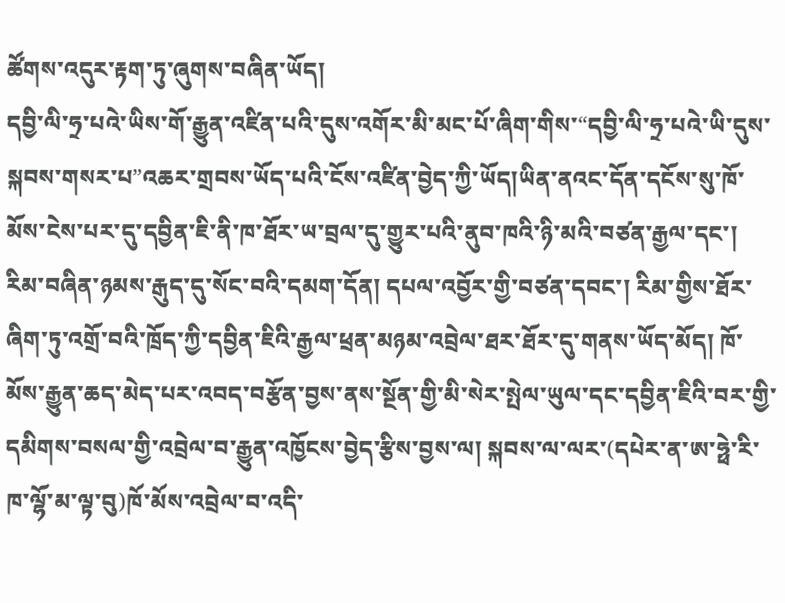ཚོགས་འདུར་རྟག་ཏུ་ཞུགས་བཞིན་ཡོད།
དབྱི་ལི་ཧྲ་པའེ་ཡིས་གོ་རྒྱུན་འཛིན་པའི་དུས་འགོར་མི་མང་པོ་ཞིག་གིས་“དབྱི་ལི་ཧྲ་པའེ་ཡི་དུས་སྐབས་གསར་པ”འཆར་གྲབས་ཡོད་པའི་ངོས་འཛིན་བྱེད་ཀྱི་ཡོད།ཡིན་ནའང་དོན་དངོས་སུ་ཁོ་མོས་ངེས་པར་དུ་དབྱིན་ཇི་ནི་ཁ་ཐོར་ཡ་བྲལ་དུ་གྱུར་པའི་ནུབ་ཁའི་ཉི་མའི་བཙན་རྒྱལ་དང་། རིམ་བཞིན་ཉམས་རྒུད་དུ་སོང་བའི་དམག་དོན། དཔལ་འབྱོར་གྱི་བཙན་དབང་། རིམ་གྱིས་ཐོར་ཞིག་ཏུ་འགྲོ་བའི་ཁྲོད་ཀྱི་དབྱིན་ཇིའི་རྒྱལ་ཕྲན་མཉམ་འབྲེལ་ཐར་ཐོར་དུ་གནས་ཡོད་མོད། ཁོ་མོས་རྒྱུན་ཆད་མེད་པར་འབད་བརྩོན་བྱས་ནས་སྔོན་གྱི་མི་སེར་སྤེལ་ཡུལ་དང་དབྱིན་ཇིའི་བར་གྱི་དམིགས་བསལ་གྱི་འབྲེལ་བ་རྒྱུན་འཁྱོངས་བྱེད་རྩིས་བྱས་ལ། སྐབས་ལ་ལར་(དཔེར་ན་ཨ་ཧྥེ་རི་ཁ་ལྷོ་མ་ལྟ་བུ)ཁོ་མོས་འབྲེལ་བ་འདི་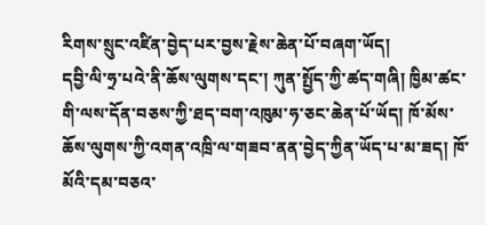རིགས་སྲུང་འཛིན་བྱེད་པར་བྱས་རྗེས་ཆེན་པོ་བཞག་ཡོད།
དབྱི་ལི་ཧྲ་པའེ་ནི་ཆོས་ལུགས་དང་། ཀུན་སྤྱོད་ཀྱི་ཚད་གཞི། ཁྱིམ་ཚང་གི་ལས་དོན་བཅས་ཀྱི་ཐད་བག་འཁུམ་ཧ་ཅང་ཆེན་པོ་ཡོད། ཁོ་མོས་ཆོས་ལུགས་ཀྱི་འགན་འཁྲི་ལ་གཟབ་ནན་བྱེད་ཀྱིན་ཡོད་པ་མ་ཟད། ཁོ་མོའི་དམ་བཅའ་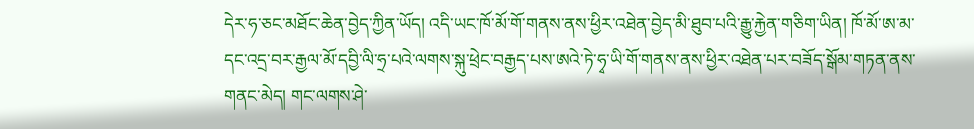དེར་ཧ་ཅང་མཐོང་ཆེན་བྱེད་ཀྱིན་ཡོད། འདི་ཡང་ཁོ་མོ་གོ་གནས་ནས་ཕྱིར་འཐེན་བྱེད་མི་ཐུབ་པའི་རྒྱུ་རྐྱེན་གཅིག་ཡིན། ཁོ་མོ་ཨ་མ་དང་འདྲ་བར་རྒྱལ་མོ་དབྱི་ལི་ཧྲ་པའེ་ལགས་སྐུ་ཕྲེང་བརྒྱད་པས་ཨའེ་ཏེ་ཧྭ་ཡི་གོ་གནས་ནས་ཕྱིར་འཐེན་པར་བཟོད་སྒོམ་གཏན་ནས་གནང་མེད། གང་ལགས་ཤེ་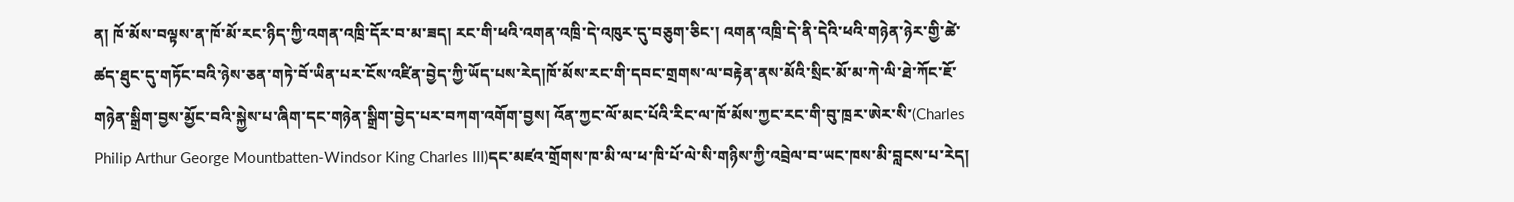ན། ཁོ་མོས་བལྟས་ན་ཁོ་མོ་རང་ཉིད་ཀྱི་འགན་འཁྲི་དོར་བ་མ་ཟད། རང་གི་ཕའི་འགན་འཁྲི་དེ་འཁུར་དུ་བཅུག་ཅིང་། འགན་འཁྲི་དེ་ནི་དེའི་ཕའི་གཉེན་ཉེར་གྱི་ཚེ་ཚད་ཐུང་དུ་གཏོང་བའི་ཉེས་ཅན་གཏེ་བོ་ཡིན་པར་ངོས་འཛིན་བྱེད་ཀྱི་ཡོད་པས་རེད།ཁོ་མོས་རང་གི་དབང་གྲགས་ལ་བརྟེན་ནས་མོའི་སྲིང་མོ་མ་ཀེ་ལི་ཐེ་ཀོང་ཇོ་གཉེན་སྒྲིག་བྱས་མྱོང་བའི་སྐྱེས་པ་ཞིག་དང་གཉེན་སྒྲིག་བྱེད་པར་བཀག་འགོག་བྱས། འོན་ཀྱང་ལོ་མང་པོའི་རིང་ལ་ཁོ་མོས་ཀྱང་རང་གི་བུ་ཁྲར་ཨེར་སི་(Charles Philip Arthur George Mountbatten-Windsor King Charles III)དང་མཛའ་གྲོགས་ཁ་མི་ལ་ཕ་ཁི་པོ་ལེ་སི་གཉིས་ཀྱི་འབྲེལ་བ་ཡང་ཁས་མི་བླངས་པ་རེད།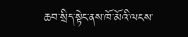ཆབ་སྲིད་སྟེང་ནས་ཁོ་མོའི་ལངས་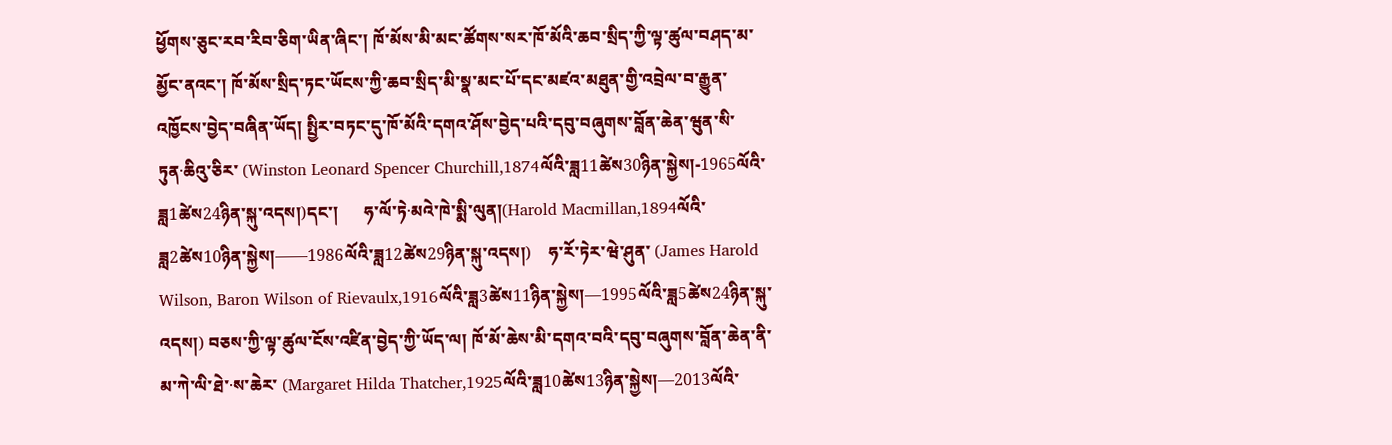ཕྱོགས་ཅུང་རབ་རིབ་ཅིག་ཡིན་ཞིང་། ཁོ་མོས་མི་མང་ཚོགས་སར་ཁོ་མོའི་ཆབ་སྲིད་ཀྱི་ལྟ་ཚུལ་བཤད་མ་མྱོང་ནའང་། ཁོ་མོས་སྲིད་ཏང་ཡོངས་ཀྱི་ཆབ་སྲིད་མི་སྣ་མང་པོ་དང་མཛའ་མཐུན་གྱི་འབྲེལ་བ་རྒྱུན་འཁྱོངས་བྱེད་བཞིན་ཡོད། སྤྱིར་བཏང་དུ་ཁོ་མོའི་དགའ་ཤོས་བྱེད་པའི་དབུ་བཞུགས་བློན་ཆེན་ཝུན་སི་ཏུན·ཆིའུ་ཅིར་ (Winston Leonard Spencer Churchill,1874ལོའི་ཟླ11ཚེས30ཉིན་སྐྱེས།-1965ལོའི་ཟླ1ཚེས24ཉིན་སྐུ་འདས།)དང་།      ཧ་ལོ་ཏེ·མའེ་ཁེ་སྨི་ལུན།(Harold Macmillan,1894ལོའི་ཟླ2ཚེས10ཉིན་སྐྱེས།——1986ལོའི་ཟླ12ཚེས29ཉིན་སྐུ་འདས།)    ཧ་རོ་ཏེར་ཝེ་ཤུན་ (James Harold Wilson, Baron Wilson of Rievaulx,1916ལོའི་ཟླ3ཚེས11ཉིན་སྐྱེས།—1995ལོའི་ཟླ5ཚེས24ཉིན་སྐུ་འདས།) བཅས་ཀྱི་ལྟ་ཚུལ་ངོས་འཛིན་བྱེད་ཀྱི་ཡོད་ལ། ཁོ་མོ་ཆེས་མི་དགའ་བའི་དབུ་བཞུགས་བློན་ཆེན་ནི་མ་ཀེ་ལི་ཐེ་·ས་ཆེར་ (Margaret Hilda Thatcher,1925ལོའི་ཟླ10ཚེས13ཉིན་སྐྱེས།—2013ལོའི་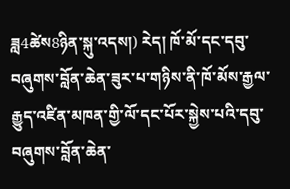ཟླ4ཚེས8ཉིན་སྐུ་འདས།) རེད། ཁོ་མོ་དང་དབུ་བཞུགས་བློན་ཆེན་ཟུར་པ་གཉིས་ནི་ཁོ་མོས་རྒྱལ་རྒྱུད་འཛིན་མཁན་གྱི་ལོ་དང་པོར་སྐྱེས་པའི་དབུ་བཞུགས་བློན་ཆེན་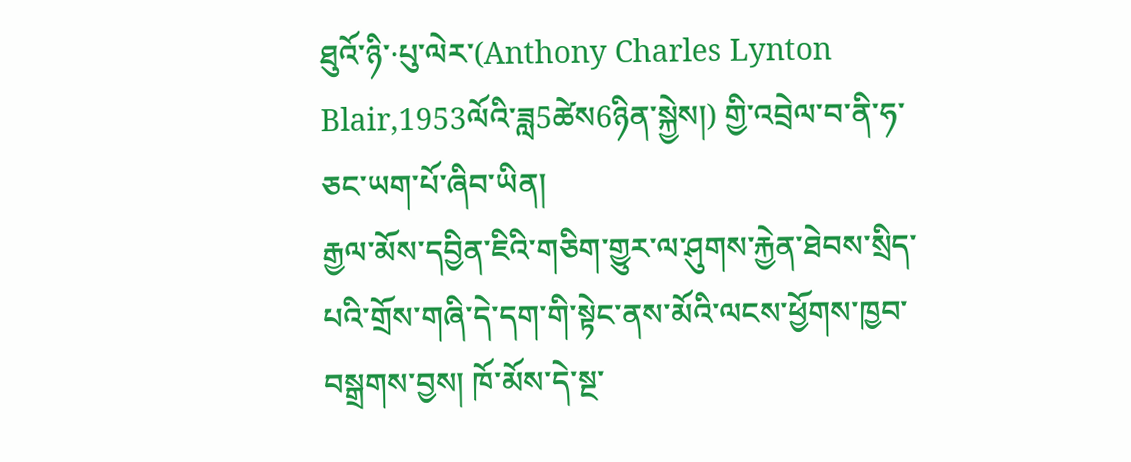ཐུའོ་ཉི་·པུ་ལེར་(Anthony Charles Lynton Blair,1953ལོའི་ཟླ5ཚེས6ཉིན་སྐྱེས།) གྱི་འབྲེལ་བ་ནི་ཧ་ཅང་ཡག་པོ་ཞིབ་ཡིན།
རྒྱལ་མོས་དབྱིན་ཇིའི་གཅིག་གྱུར་ལ་ཤུགས་རྐྱེན་ཐེབས་སྲིད་པའི་གྲོས་གཞི་དེ་དག་གི་སྟེང་ནས་མོའི་ལངས་ཕྱོགས་ཁྱབ་བསྒྲགས་བྱས། ཁོ་མོས་དེ་སྔ་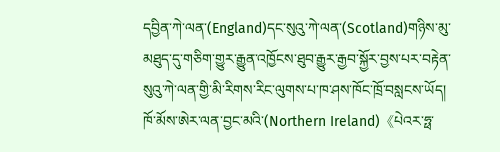དབྱིན་ཀེ་ལན་(England)དང་སུའུ་ཀེ་ལན་(Scotland)གཉིས་མུ་མཐུད་དུ་གཅིག་གྱུར་རྒྱུན་འཁྱོངས་ཐུབ་རྒྱུར་རྒྱབ་སྐྱོར་བྱས་པར་བརྟེན་སུའུ་ཀེ་ལན་གྱི་མི་རིགས་རིང་ལུགས་པ་ཁ་ཤས་ཁོང་ཁྲོ་བསླངས་ཡོད། ཁོ་མོས་ཨེར་ལན་བྱང་མའི་(Northern Ireland)《པེའར་ཧྥ་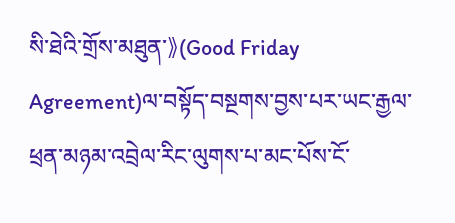སི་ཐེའི་གྲོས་མཐུན་》(Good Friday Agreement)ལ་བསྟོད་བསྔགས་བྱས་པར་ཡང་རྒྱལ་ཕྲན་མཉམ་འབྲེལ་རིང་ལུགས་པ་མང་པོས་ངོ་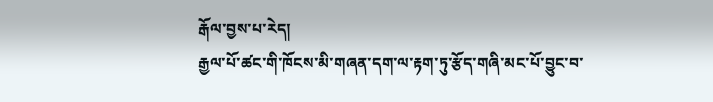རྒོལ་བྱས་པ་རེད།
རྒྱལ་པོ་ཚང་གི་ཁོངས་མི་གཞན་དག་ལ་རྟག་ཏུ་རྩོད་གཞི་མང་པོ་བྱུང་བ་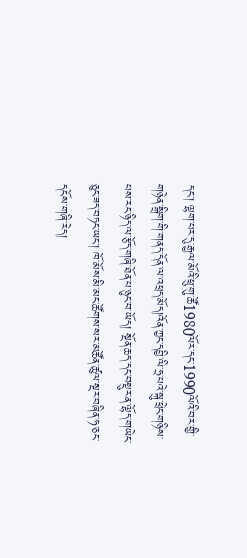དང་། ལྷག་པར་དུ་རྒྱལ་མོའི་ཕྲུ་གུ་ཚོ1980ལོར་དང་1990ལོའི་བར་གྱི་གཉེན་སྒྲིག་གི་གནད་དོན་ལ་འཕྲད་མོད།འོན་ཀྱང་དབྱི་ལི་ཧྲ་པའེ་སྐུ་ཕྲེང་གཉིས་པས་རང་ཉིད་ལ་རྩོད་གཞི་ཐོན་པ་ཉུང་བ་ཡོད། སྔོན་ཆད་དང་བསྡུར་ན་ལྷོད་གཡེང་ཅུང་ཟད་བཏང་ཡང་། ཁོ་མོས་མི་མང་ཚོགས་སར་མཚོན་ཚུལ་སྔར་བཞིན་ཧ་ཅང་དངོས་གཞི་རེད།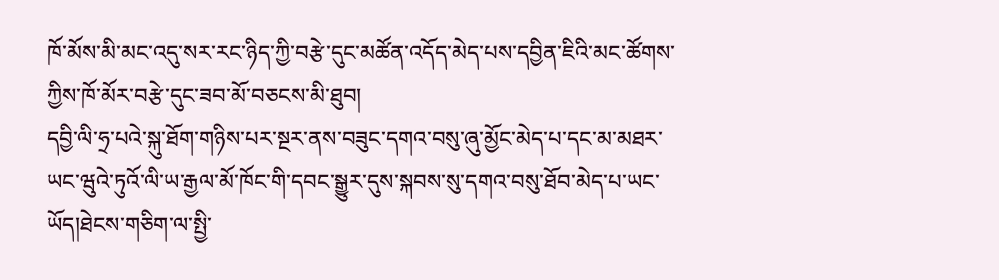ཁོ་མོས་མི་མང་འདུ་སར་རང་ཉིད་ཀྱི་བརྩེ་དུང་མཚོན་འདོད་མེད་པས་དབྱིན་ཇིའི་མང་ཚོགས་ཀྱིས་ཁོ་མོར་བརྩེ་དུང་ཟབ་མོ་བཅངས་མི་ཐུབ།
དབྱི་ལི་ཧྲ་པའེ་སྐུ་ཐོག་གཉིས་པར་སྔར་ནས་བཟུང་དགའ་བསུ་ཞུ་མྱོང་མེད་པ་དང་མ་མཐར་ཡང་ཝུའེ་ཏུའོ་ལི་ཡ་རྒྱལ་མོ་ཁོང་གི་དབང་སྒྱུར་དུས་སྐབས་སུ་དགའ་བསུ་ཐོབ་མེད་པ་ཡང་ཡོད།ཐེངས་གཅིག་ལ་སྤྱི་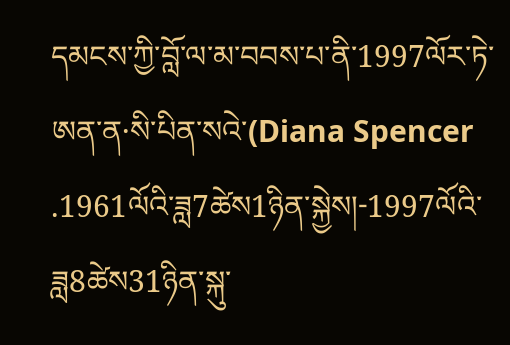དམངས་ཀྱི་བློ་ལ་མ་བབས་པ་ནི་1997ལོར་ཏེ་ཨན་ན·སི་པིན་སའེ་(Diana Spencer .1961ལོའི་ཟླ7ཚེས1ཉིན་སྐྱེས།-1997ལོའི་ཟླ8ཚེས31ཉིན་སྐུ་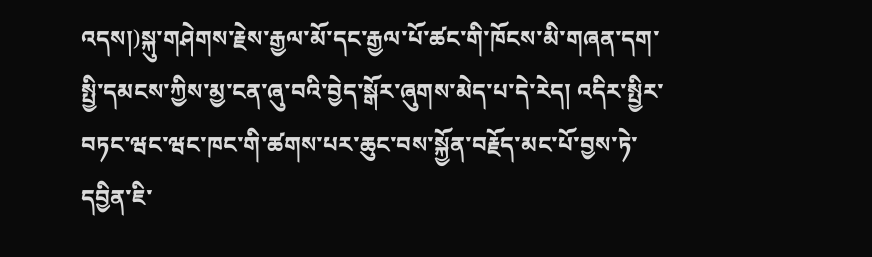འདས།)སྐུ་གཤེགས་རྗེས་རྒྱལ་མོ་དང་རྒྱལ་པོ་ཚང་གི་ཁོངས་མི་གཞན་དག་སྤྱི་དམངས་ཀྱིས་མྱ་ངན་ཞུ་བའི་བྱེད་སྒོར་ཞུགས་མེད་པ་དེ་རེད། འདིར་སྤྱིར་བཏང་ཝང་ཝང་ཁང་གི་ཚགས་པར་ཆུང་བས་སྐྱོན་བརྗོད་མང་པོ་བྱས་ཏེ་དབྱིན་ཇི་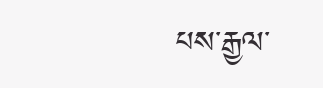པས་རྒྱལ་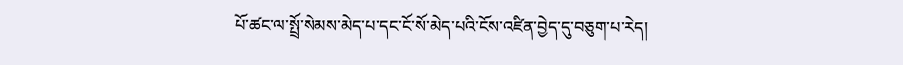པོ་ཚང་ལ་སྤྲོ་སེམས་མེད་པ་དང་ངོ་སོ་མེད་པའི་ངོས་འཛིན་བྱེད་དུ་བཅུག་པ་རེད།